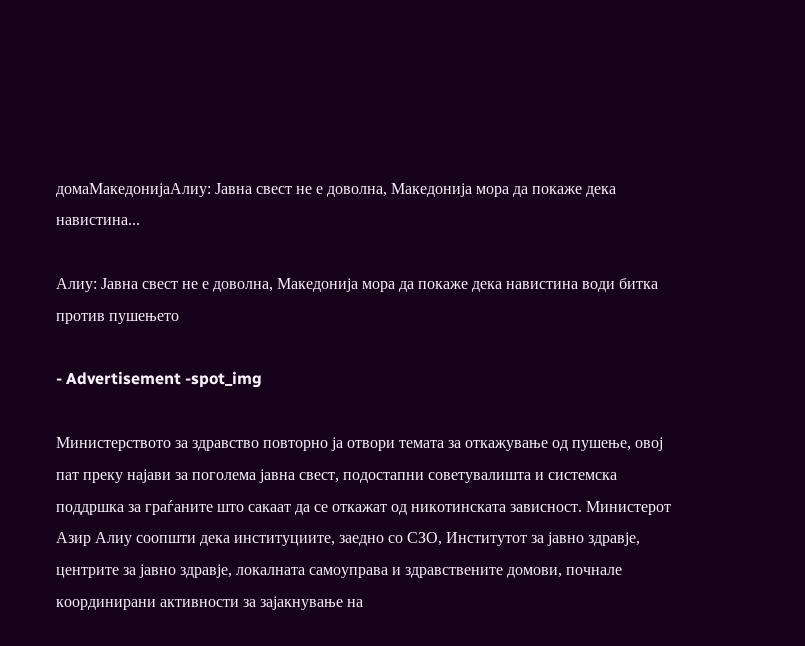домаМакедонијаАлиу: Јавна свест не е доволна, Македонија мора да покаже дека навистина...

Алиу: Јавна свест не е доволна, Македонија мора да покаже дека навистина води битка против пушењето

- Advertisement -spot_img

Министерството за здравство повторно ја отвори темата за откажување од пушење, овој пат преку најави за поголема јавна свест, подостапни советувалишта и системска поддршка за граѓаните што сакаат да се откажат од никотинската зависност. Министерот Азир Алиу соопшти дека институциите, заедно со СЗО, Институтот за јавно здравје, центрите за јавно здравје, локалната самоуправа и здравствените домови, почнале координирани активности за зајакнување на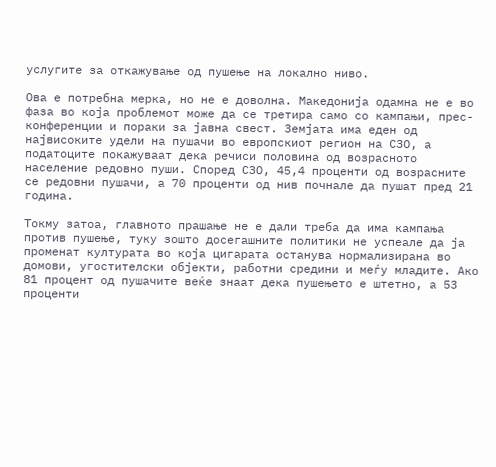услугите за откажување од пушење на локално ниво.

Ова е потребна мерка, но не е доволна. Македонија одамна не е во фаза во која проблемот може да се третира само со кампањи, прес-конференции и пораки за јавна свест. Земјата има еден од највисоките удели на пушачи во европскиот регион на СЗО, а податоците покажуваат дека речиси половина од возрасното население редовно пуши. Според СЗО, 45,4 проценти од возрасните се редовни пушачи, а 70 проценти од нив почнале да пушат пред 21 година.

Токму затоа, главното прашање не е дали треба да има кампања против пушење, туку зошто досегашните политики не успеале да ја променат културата во која цигарата останува нормализирана во домови, угостителски објекти, работни средини и меѓу младите. Ако 81 процент од пушачите веќе знаат дека пушењето е штетно, а 53 проценти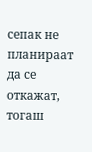сепак не планираат да се откажат, тогаш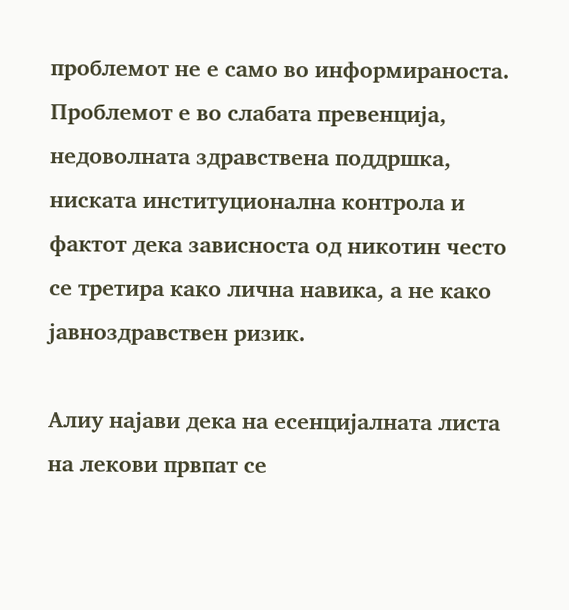проблемот не е само во информираноста. Проблемот е во слабата превенција, недоволната здравствена поддршка, ниската институционална контрола и фактот дека зависноста од никотин често се третира како лична навика, а не како јавноздравствен ризик.

Алиу најави дека на есенцијалната листа на лекови првпат се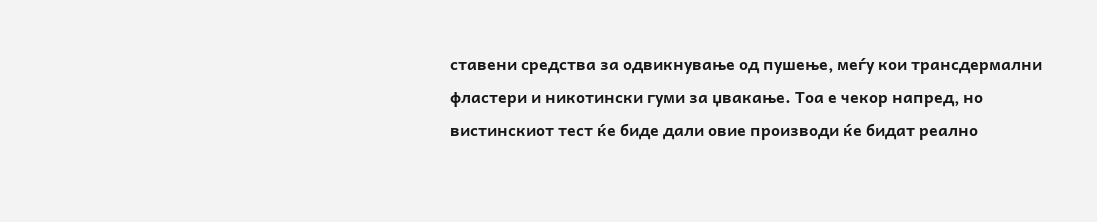ставени средства за одвикнување од пушење, меѓу кои трансдермални фластери и никотински гуми за џвакање. Тоа е чекор напред, но вистинскиот тест ќе биде дали овие производи ќе бидат реално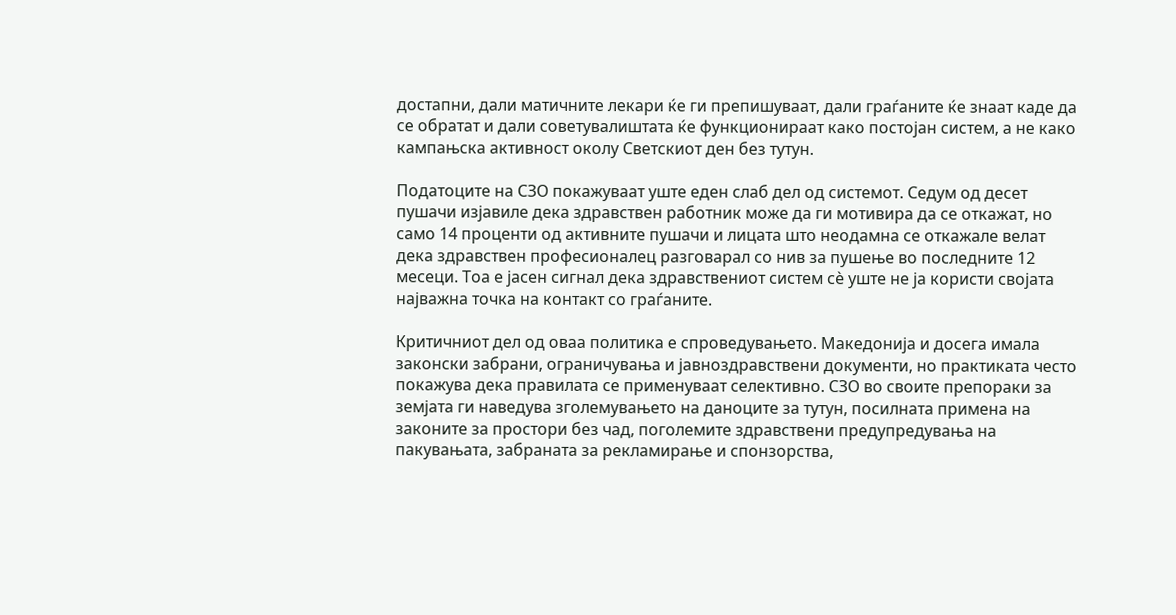достапни, дали матичните лекари ќе ги препишуваат, дали граѓаните ќе знаат каде да се обратат и дали советувалиштата ќе функционираат како постојан систем, а не како кампањска активност околу Светскиот ден без тутун.

Податоците на СЗО покажуваат уште еден слаб дел од системот. Седум од десет пушачи изјавиле дека здравствен работник може да ги мотивира да се откажат, но само 14 проценти од активните пушачи и лицата што неодамна се откажале велат дека здравствен професионалец разговарал со нив за пушење во последните 12 месеци. Тоа е јасен сигнал дека здравствениот систем сè уште не ја користи својата најважна точка на контакт со граѓаните.

Критичниот дел од оваа политика е спроведувањето. Македонија и досега имала законски забрани, ограничувања и јавноздравствени документи, но практиката често покажува дека правилата се применуваат селективно. СЗО во своите препораки за земјата ги наведува зголемувањето на даноците за тутун, посилната примена на законите за простори без чад, поголемите здравствени предупредувања на пакувањата, забраната за рекламирање и спонзорства,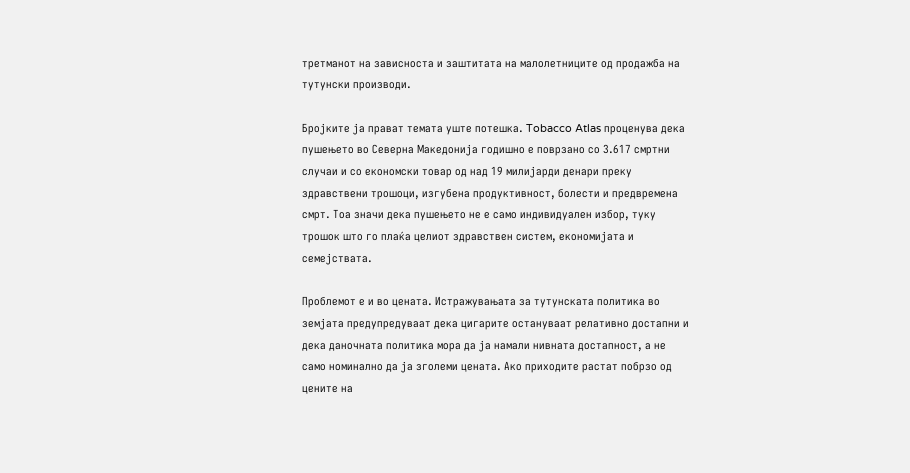третманот на зависноста и заштитата на малолетниците од продажба на тутунски производи.

Бројките ја прават темата уште потешка. Tobacco Atlas проценува дека пушењето во Северна Македонија годишно е поврзано со 3.617 смртни случаи и со економски товар од над 19 милијарди денари преку здравствени трошоци, изгубена продуктивност, болести и предвремена смрт. Тоа значи дека пушењето не е само индивидуален избор, туку трошок што го плаќа целиот здравствен систем, економијата и семејствата.

Проблемот е и во цената. Истражувањата за тутунската политика во земјата предупредуваат дека цигарите остануваат релативно достапни и дека даночната политика мора да ја намали нивната достапност, а не само номинално да ја зголеми цената. Ако приходите растат побрзо од цените на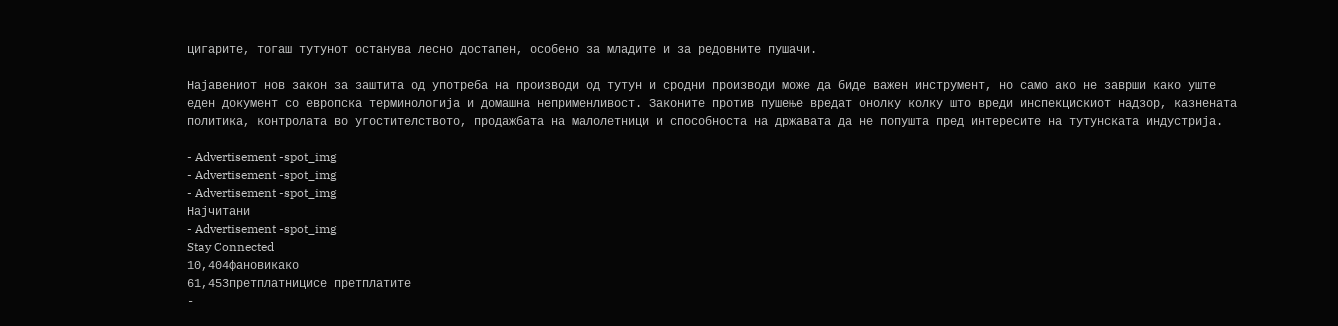цигарите, тогаш тутунот останува лесно достапен, особено за младите и за редовните пушачи.

Најавениот нов закон за заштита од употреба на производи од тутун и сродни производи може да биде важен инструмент, но само ако не заврши како уште еден документ со европска терминологија и домашна неприменливост. Законите против пушење вредат онолку колку што вреди инспекцискиот надзор, казнената политика, контролата во угостителството, продажбата на малолетници и способноста на државата да не попушта пред интересите на тутунската индустрија.

- Advertisement -spot_img
- Advertisement -spot_img
- Advertisement -spot_img
Најчитани
- Advertisement -spot_img
Stay Connected
10,404фановикако
61,453претплатницисе претплатите
-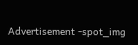Advertisement -spot_img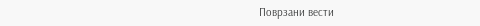Поврзани вести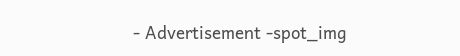- Advertisement -spot_img